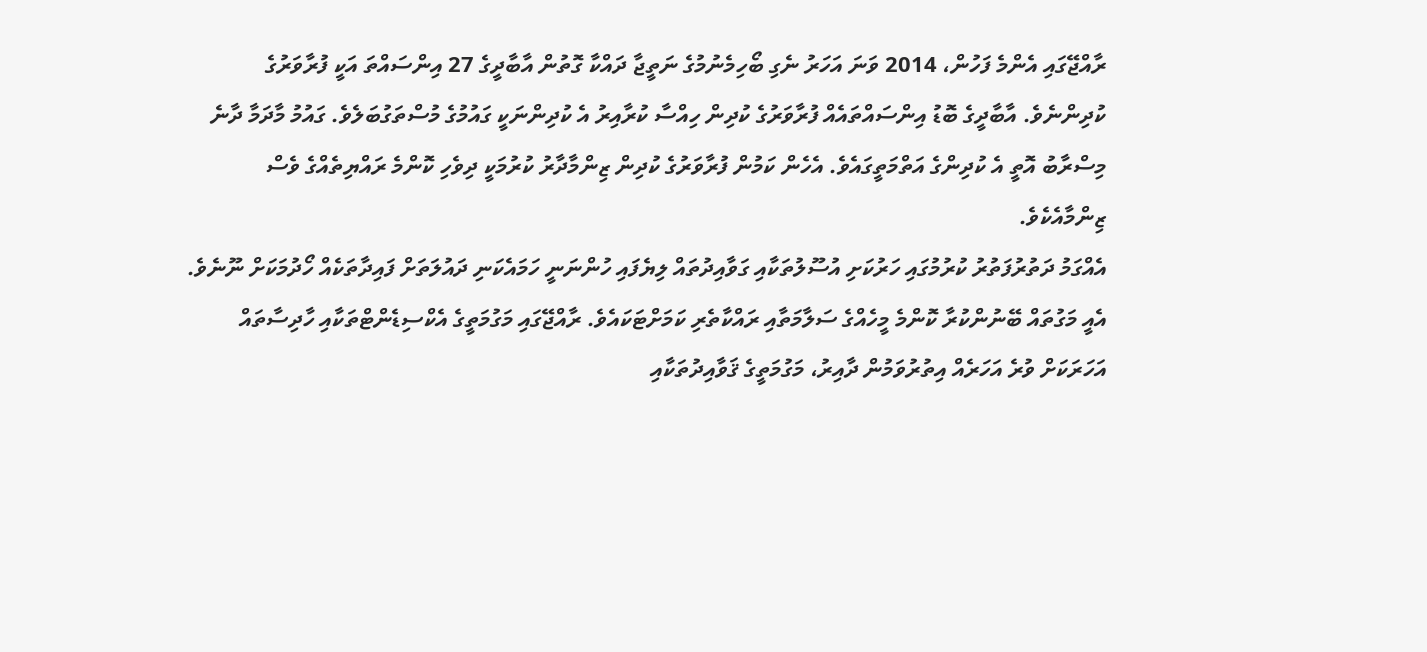ރާއްޖޭގައި އެންމެ ފަހުން، 2014 ވަނަ އަހަރު ނެގި ބޯހިމެނުމުގެ ނަތީޖާ ދައްކާ ގޮތުން އާބާދީގެ 27 އިންސައްތަ އަކީ ފުރާވަރުގެ ކުދިންނެވެ. އާބާދީގެ ބޮޑު އިންސައްތައެއް ފުރާވަރުގެ ކުދިން ހިއްސާ ކުރާއިރު އެ ކުދިންނަކީ ގައުމުގެ މުސްތަގުބަލެވެ. ގައުމު މާދަމާ ދާނެ މިސްރާބު އޮތީ އެ ކުދިންގެ އަތްމަތީގައެވެ. އެހެން ކަމުން ފުރާވަރުގެ ކުދިން ޒިންމާދާރު ކުރުމަކީ ދިވެހި ކޮންމެ ރައްޔިތެއްގެ ވެސް ޒިންމާއެކެވެ.
އެއްގަމު ދަތުރުފަތުރު ކުރުމުގައި ހަރުކަށި އުސޫލުތަކާއި ގަވާއިދުތައް ލިޔެފައި ހުންނަނީ ހަމައެކަނި ދައުލަތަށް ފައިދާތަކެއް ހޯދުމަކަށް ނޫނެވެ. އެއީ މަގުތައް ބޭނުންކުރާ ކޮންމެ މީހެއްގެ ސަލާމަތާއި ރައްކާތެރި ކަމަށްޓަކައެވެ. ރާއްޖޭގައި މަގުމަތީގެ އެކްސިޑެންޓްތަކާއި ހާދިސާތައް އަހަރަކަށް ވުރެ އަހަރެއް އިތުރުވަމުން ދާއިރު، މަގުމަތީގެ ޤަވާއިދުތަކާއި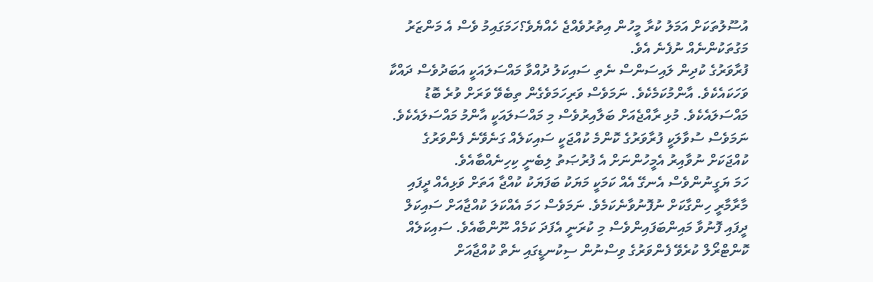އުސޫލުތަކަށް އަމަލު ކުރާ މީހުން އިތުރުވެއްޖެ ހެއްޔެވެ؟ހަމަގައިމު ވެސް އެ މަންޒަރު މަގުތަކުންނެއް ނުފެނެ އެވެ.
ފުރާވަރުގެ ކުދިން ލައިސަންސް ނެތި ސައިކަލު ދުއްވާ މައްސަލައަކީ އަބަދުވެސް ދައްކާ ވަހަކައެކެވެ. އާންމުކަމެކެވެ. ނަމަވެސް ވަރިހަމަވެގެން ތިބެވޭ ވަރަށް ވުރެ ބޮޑު މައްސަލައެކެވެ. މުޅި ރާއްޖެއަށް ބަލާއިރުވެސް މި މައްސަލައަކީ އާންމު މައްސަލައެކެވެ. ނަމަވެސް ސުވާލަކީ ފުރާވަރުގެ ކޮންމެ ކުއްޖަކީ ސައިކަލެއް ގަނެވޭނެ ފެންވަރުގެ ކުއްޖަކަށް ނުވާއިރު އެމީހުންނަށް އެ ފުރުޞަތު ލިބެނީ ކިހިނެއްބާއެވެ.
ހަމަ ޔަގީނުންވެސް އެނގޭ އެއް ކަމަކީ މަޔަކު ބަފަޔަކު ކުއްޖާ އަތަށް ވަޅިއެއް ދީފައި މާރާމާރީ ހިންގާކަށް ނުފޮނުވާނެކަމެވެ. ނަމަވެސް ހަމަ އެއްކަލަ ކުއްޖާއަށް ސައިކަލް ދީފައި ފޮނުވާ މައިންބަފައިންވެސް މި ކުރަނީ އެފަދަ ކަމެއް ނޫންބާއެވެ. ސައިކަލެއް ކޮންޓްރޯލް ކުރެވޭ ފެންވަރުގެ ވިސްނުން ސިކުނޑީގައި ނެތް ކުއްޖާއަށް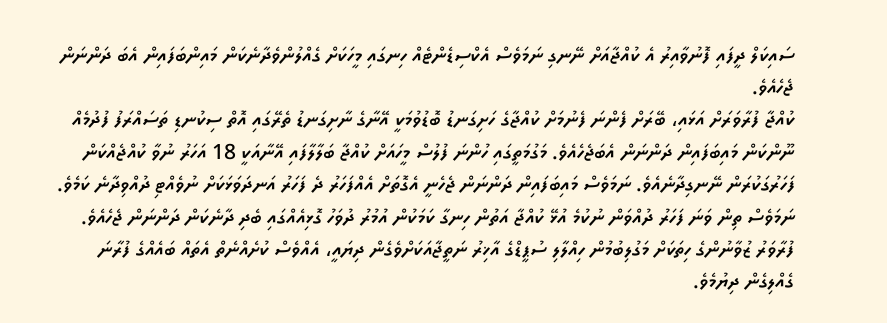ސައިކަލް ދީފައި ފޮނުވާއިރު އެ ކުއްޖާއަށް ނޭނގި ނަމަވެސް އެކްސިޑެންޓެއް ހިނގައި މީހަކަށް ގެއްލުންވެދާނެކަން މައިންބަފައިން އެބަ ދަންނަން ޖެހެއެވެ.
ކުއްޖާ ފުރާވަރަށް އަޅައި، ބޭރަށް ފެންނަ ފެނުމަށް ކުއްޖާގެ ހަށިގަނޑު ބޮޑުވުމަކީ އޭނާގެ ނާށިގަނޑު ތެރޭގައި އޮތް ސިކުނޑި ތަސައްރަފު ފުދުމެއް ނޫންކަން މައިބަފައިން ދަންނަން އެބަޖެހެއެވެ. މަގުމަތީގައި ހުންނަ ފުލުސް މީހައަށް ކުއްޖާ ބަލާލާފައި އޭނާއަކީ 18 އަހަރު ނުވާ ކުއްޖެއްކަން ފަހަރުގަކުރަން ނޭނގިދާނެއެވެ. ނަމަވެސް މައިބަފައިން ދަންނަން ޖެހެނީ އެގޮތަށް އެއްފަހަރު ދެ ފަހަރު އަނދަވަޅަކަށް ނުވެއްޓި ދުއްވިދާނެ ކަމެވެ. ނަމަވެސް ތިން ވަނަ ފަހަރު ދުއްވަން ނުކުމެ އުޅޭ ކުއްޖާ އަތުން ހިނގާ ކަމަކުން އުމުރު ދުވަހު ގޮޅިއެއްގައި ބެދި ދާނެކަން ދަންނަން ޖެހެއެވެ.
ފުރާވަރު ޒުވާނުންގެ ހިތަކަށް މަގުލިބުމުން ހިއްލާލި ސުޕީޑްގެ އާޚިރު ނަތީޖާއަކަށްވެގެން ދިޔައީ، އެއްވެސް ކުށެއްނެތް އެތައް ބައެއްގެ ފުރާނަ ގެއްލިގެން ދިޔުމެވެ.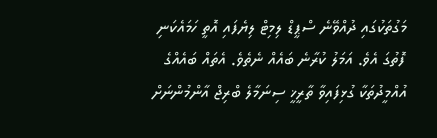މަގުތަކުގައި ދުއްވޭނެ ސްޕީޑް ލިމިޓް ލިޔެފައި އޮތީ ހަމައެކަނި ފޮތުގަ އެވެ. އަމަލު ކުރާނެ ބައެއް ނެތެވެ. އެތައް ބައެއްގެ އުއްމީދުތަކާ ގުޅިފައިވާ ތާރީޚީ ސިނަމާލެ ބްރިޖް އާންމުންނަށް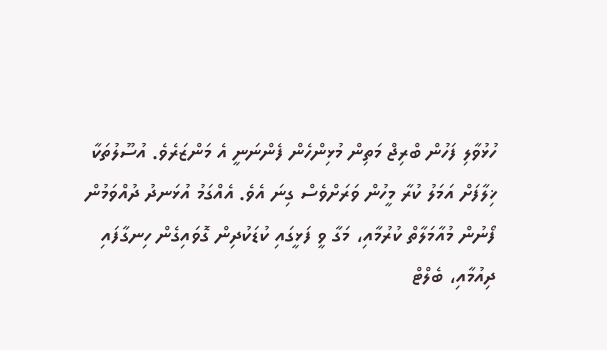ހުޅުވާލި ފަހުން ބްރިޖް މަތިން މުޅިންހެން ފެންނަނީ އެ މަންޒަރެވެ. އުސޫލުތަކާ ޚިލާފަށް އަމަލު ކުރާ މީހުން ވަރަށްވެސް ގިނަ އެވެ. އެއްގަމު އުޅަނދު ދުއްވަމުން ފޯނުން މުއާމަލާތް ކުރުމާއި، މަގާ ވީ ފަޅީގައި ކުޑަކުދިން ގޮވައިގެން ހިނގާފައި ދިއުމާއި، ބެލްޓް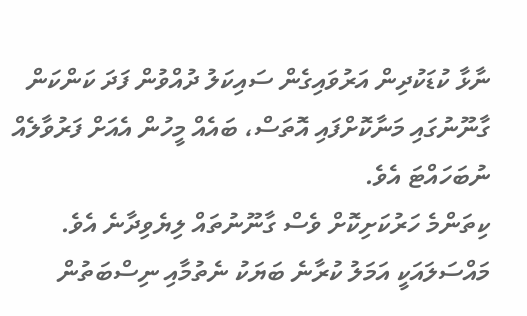ނާޅާ ކުޑަކުދިން އަރުވައިގެން ސައިކަލު ދުއްވުން ފަދަ ކަންކަން ގާނޫނުގައި މަނާކޮށްފައި އޮތަސް، ބައެއް މީހުން އެއަށް ފަރުވާލެއް ނުބަހައްޓަ އެވެ.
ކިތަންމެ ހަރުކަށިކޮށް ވެސް ގާނޫނުތައް ލިޔެވިދާނެ އެވެ. މައްސަލައަކީ އަމަލު ކުރާނެ ބަޔަކު ނެތުމާއި ނިސްބަތުން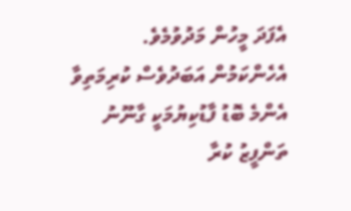އެފަދަ މީހުން މަދުވުމެވެ. އެހެންކަމުން އަބަދުވެސް ކުރިމަތިވާ އެންމެ ބޮޑު ފާޑުކިޔުމަކީ ގާނޫނު ތަންފީޒު ކުރާ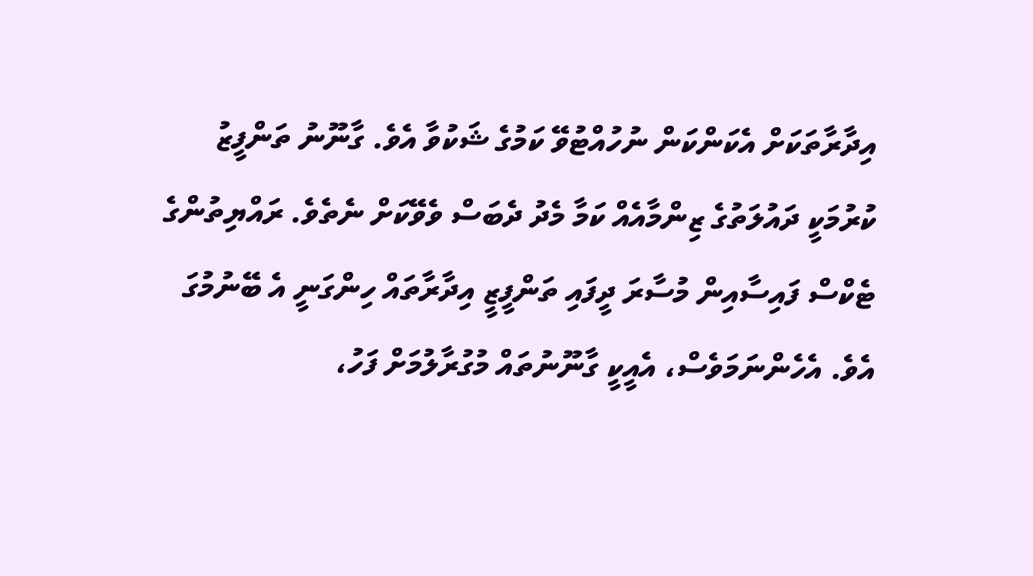އިދާރާތަކަށް އެކަންކަން ނުހުއްޓުވޭ ކަމުގެ ޝަކުވާ އެވެ. ގާނޫނު ތަންފީޒު ކުރުމަކީ ދައުލަތުގެ ޒިންމާއެއް ކަމާ މެދު ދެބަސް ވެވޭކަށް ނެތެވެ. ރައްޔިތުންގެ ޓެކްސް ފައިސާއިން މުސާރަ ދީފައި ތަންފީޒީ އިދާރާތައް ހިންގަނީ އެ ބޭނުމުގަ އެވެ. އެހެންނަމަވެސް، އެއީކީ ގާނޫނުތައް މުގުރާލުމަށް ފަހު،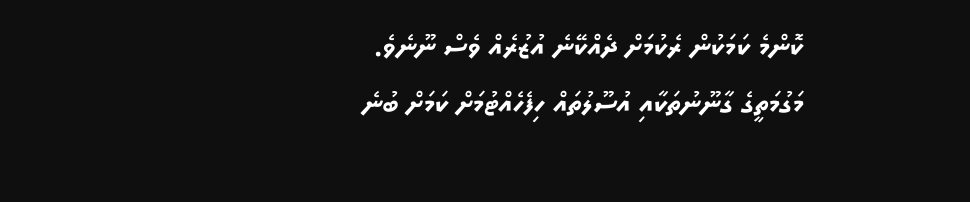ކޮންމެ ކަމަކުން ރެކުމަށް ދެއްކޭނެ އުޒުރެއް ވެސް ނޫނެވެ. މަގުމަތީގެ ގާނޫނުތަކާއި އުސޫލުތައް ހިފެހެއްޓުމަށް ކަމަށް ބުނެ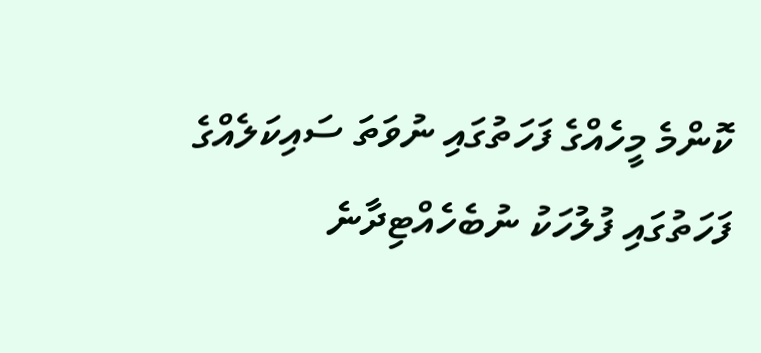ކޮންމެ މީހެއްގެ ފަހަތުގައި ނުވަތަ ސައިކަލެއްގެ ފަހަތުގައި ފުލުހަކު ނުބެހެއްޓިދާނެ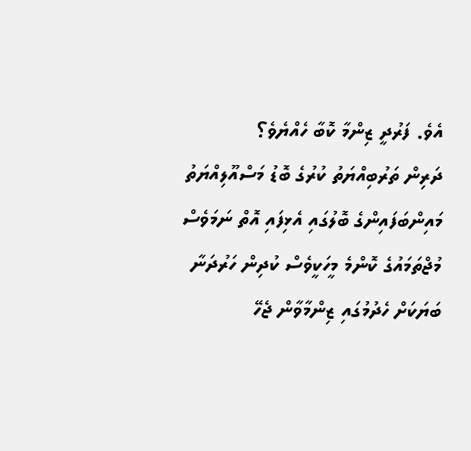އެވެ. ފަރުދީ ޒިންމާ ކޮބާ ހެއްޔެވެ؟
ދަރިން ތަރުބިއްޔަތު ކުރުގެ ބޮޑު މަސްއޫލިއްޔަތު މައިންބަފައިންގެ ބޮލުގައި އެޅިފައި އޮތް ނަމަވެސް މުޖްތަމައުގެ ކޮންމެ މީހަކީވެސް ކުދިން ހަރުދަނާ ބަޔަކަށް ހެދުމުގައި ޒިންމާވާން ޖެހޭ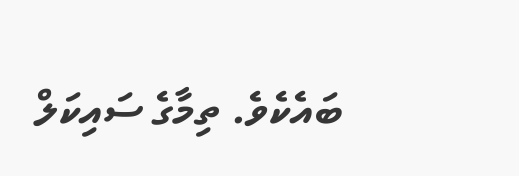ބައެކެވެ. ތިމާގެ ސައިކަލް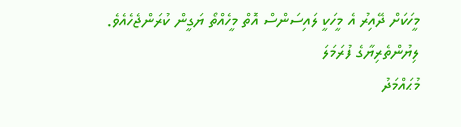މީހަކަށް ދޭއިރު އެ މީހަކީ ލައިސަންސް އޮތް މީހެއްތޯ ޔަގީން ކުރަންޖެހެއެވެ.
ލިޔުންތެރިޔާގެ ފުރަމަލަ
މުޙައްމަދު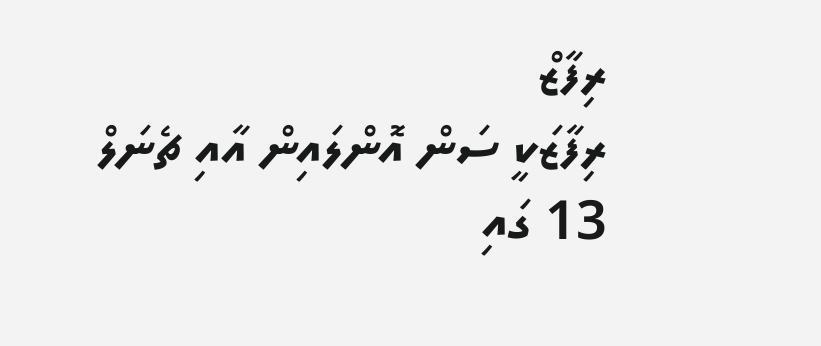ރިފާޒް
ރިފާޒަކީ ސަން އޮންލައިން އާއި ޗެނަލް 13 ގައި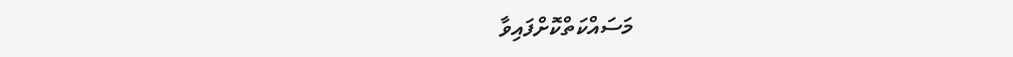މަސައްކަތްކޮށްފައިވާ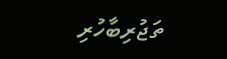ތަޖުރިބާހުރި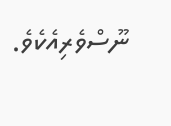ނޫސްވެރިއެކެވެ.